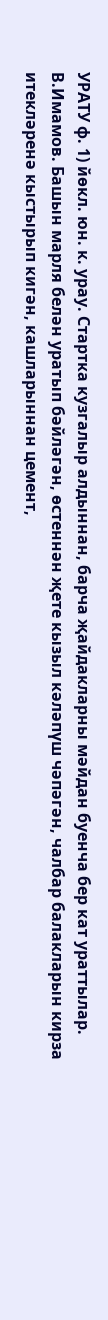УРАТУ ф. 1) йөкл. юн. к. урау. Стартка кузгалыр алдыннан, барча җайдакларны мәйдан буенча бер кат ураттылар. В.Имамов. Башын марля белән уратып бәйләгән, өстеннән җете кызыл кәләпүш чәпәгән, чалбар балакларын кирза итекләренә кыстырып кигән, кашларыннан цемент,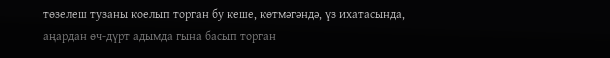төзелеш тузаны коелып торган бу кеше, көтмәгәндә, үз ихатасында, аңардан өч-дүрт адымда гына басып торган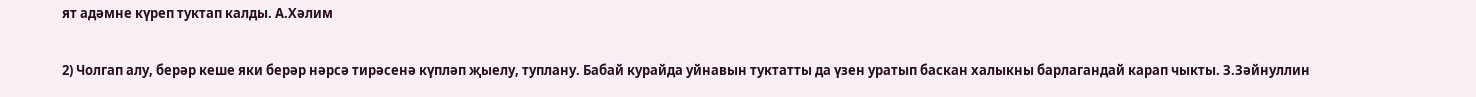ят адәмне күреп туктап калды. А.Хәлим

2) Чолгап алу, берәр кеше яки берәр нәрсә тирәсенә күпләп җыелу, туплану. Бабай курайда уйнавын туктатты да үзен уратып баскан халыкны барлагандай карап чыкты. З.Зәйнуллин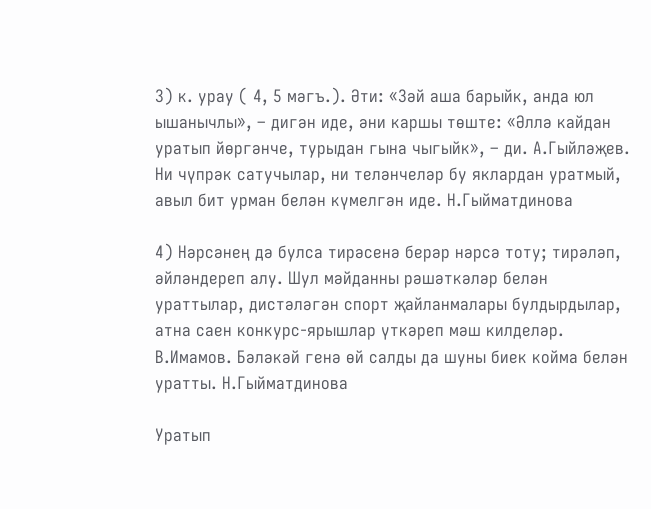3) к. урау ( 4, 5 мәгъ.). Әти: «Зәй аша барыйк, анда юл ышанычлы», – дигән иде, әни каршы төште: «Әллә кайдан уратып йөргәнче, турыдан гына чыгыйк», – ди. А.Гыйләҗев. Ни чүпрәк сатучылар, ни теләнчеләр бу яклардан уратмый, авыл бит урман белән күмелгән иде. Н.Гыйматдинова

4) Нәрсәнең дә булса тирәсенә берәр нәрсә тоту; тирәләп, әйләндереп алу. Шул мәйданны рәшәткәләр белән ураттылар, дистәләгән спорт җайланмалары булдырдылар, атна саен конкурс-ярышлар үткәреп мәш килделәр. В.Имамов. Бәләкәй генә өй салды да шуны биек койма белән уратты. Н.Гыйматдинова

Уратып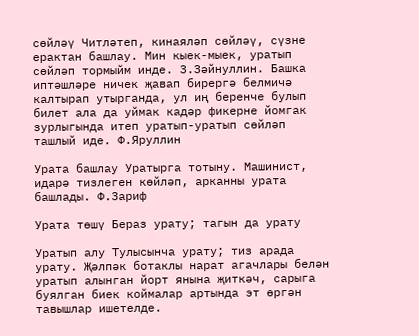сөйләү Читләтеп, кинаяләп сөйләү, сүзне ерактан башлау. Мин кыек-мыек, уратып сөйләп тормыйм инде. З.Зәйнуллин. Башка иптәшләре ничек җавап бирергә белмичә калтырап утырганда, ул иң беренче булып билет ала да уймак кадәр фикерне йомгак зурлыгында итеп уратып-уратып сөйләп ташлый иде. Ф.Яруллин

Урата башлау Уратырга тотыну. Машинист, идарә тизлеген көйләп, арканны урата башлады. Ф.Зариф

Урата төшү Бераз урату; тагын да урату

Уратып алу Тулысынча урату; тиз арада урату. Җәлпәк ботаклы нарат агачлары белән уратып алынган йорт янына җиткәч, сарыга буялган биек коймалар артында эт өргән тавышлар ишетелде.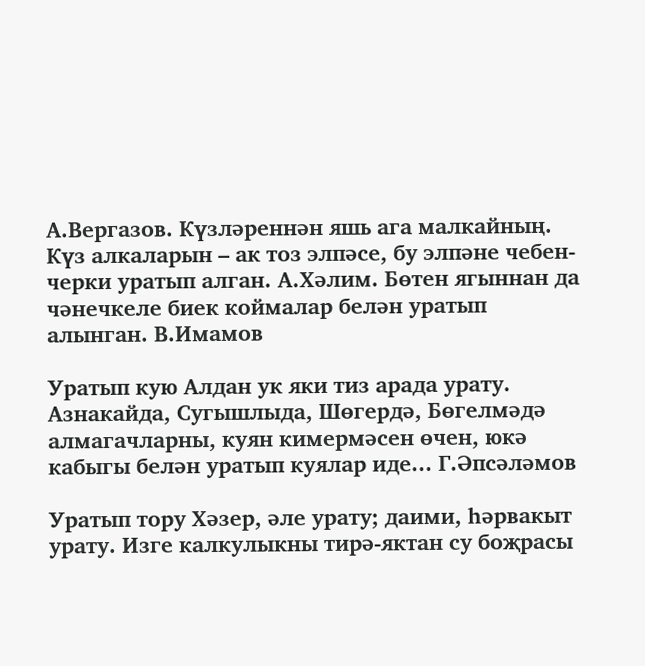А.Вергазов. Күзләреннән яшь ага малкайның. Күз алкаларын – ак тоз элпәсе, бу элпәне чебен-черки уратып алган. А.Хәлим. Бөтен ягыннан да чәнечкеле биек коймалар белән уратып алынган. В.Имамов

Уратып кую Алдан ук яки тиз арада урату. Азнакайда, Сугышлыда, Шөгердә, Бөгелмәдә алмагачларны, куян кимермәсен өчен, юкә кабыгы белән уратып куялар иде... Г.Әпсәләмов

Уратып тору Хәзер, әле урату; даими, һәрвакыт урату. Изге калкулыкны тирә-яктан су боҗрасы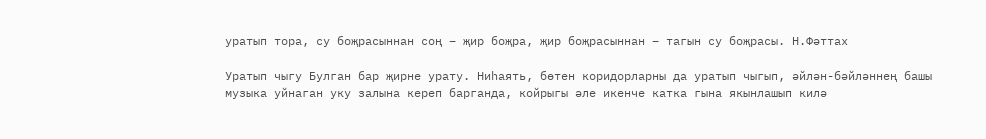уратып тора, су боҗрасыннан соң – җир боҗра, җир боҗрасыннан – тагын су боҗрасы. Н.Фәттах

Уратып чыгу Булган бар җирне урату. Ниһаять, бөтен коридорларны да уратып чыгып, әйлән-бәйләннең башы музыка уйнаган уку залына кереп барганда, койрыгы әле икенче катка гына якынлашып килә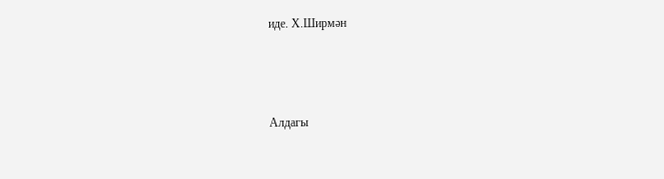иде. Х.Ширмән



Алдагы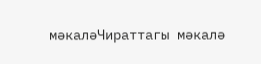мәкаләЧираттагы мәкалә